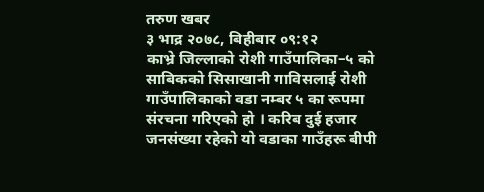तरुण खबर
३ भाद्र २०७८, बिहीबार ०९:१२
काभ्रे जिल्लाको रोशी गाउँपालिका–५ को साबिकको सिसाखानी गाविसलाई रोशी गाउँपालिकाको वडा नम्बर ५ का रूपमा संरचना गरिएको हो । करिब दुई हजार जनसंख्या रहेको यो वडाका गाउँहरू बीपी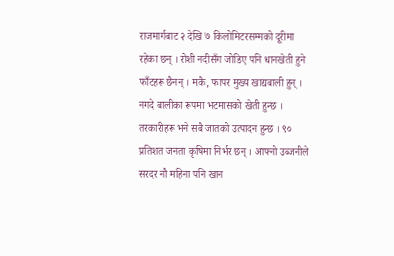राजमार्गबाट २ देखि ७ किलोमिटरसम्मको दूरीमा रहेका छन् । रोशी नदीसँग जोडिए पनि धानखेती हुने फाँटहरू छैनन् । मकै, फापर मुख्य खाद्यबाली हुन् । नगदे बालीका रूपमा भटमासको खेती हुन्छ । तरकारीहरू भने सबै जातको उत्पादन हुन्छ । ९० प्रतिशत जनता कृषिमा निर्भर छन् । आफ्नो उब्जनीले सरदर नौ महिना पनि खान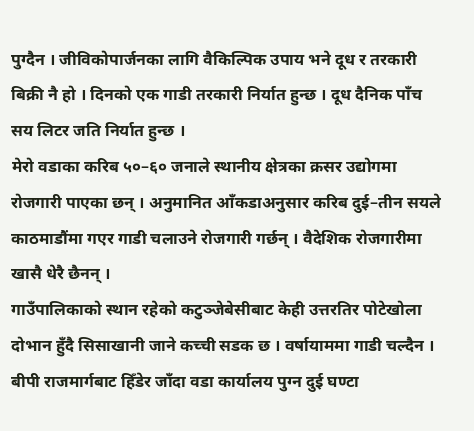पुग्दैन । जीविकोपार्जनका लागि वैकिल्पिक उपाय भने दूध र तरकारी बिक्री नै हो । दिनको एक गाडी तरकारी निर्यात हुन्छ । दूध दैनिक पाँच सय लिटर जति निर्यात हुन्छ ।
मेरो वडाका करिब ५०–६० जनाले स्थानीय क्षेत्रका क्रसर उद्योगमा रोजगारी पाएका छन् । अनुमानित आँकडाअनुसार करिब दुई–तीन सयले काठमाडौंमा गएर गाडी चलाउने रोजगारी गर्छन् । वैदेशिक रोजगारीमा खासै धेरै छैनन् ।
गाउँपालिकाको स्थान रहेको कटुञ्जेबेसीबाट केही उत्तरतिर पोटेखोला दोभान हुँदै सिसाखानी जाने कच्ची सडक छ । वर्षायाममा गाडी चल्दैन । बीपी राजमार्गबाट हिँडेर जाँदा वडा कार्यालय पुग्न दुई घण्टा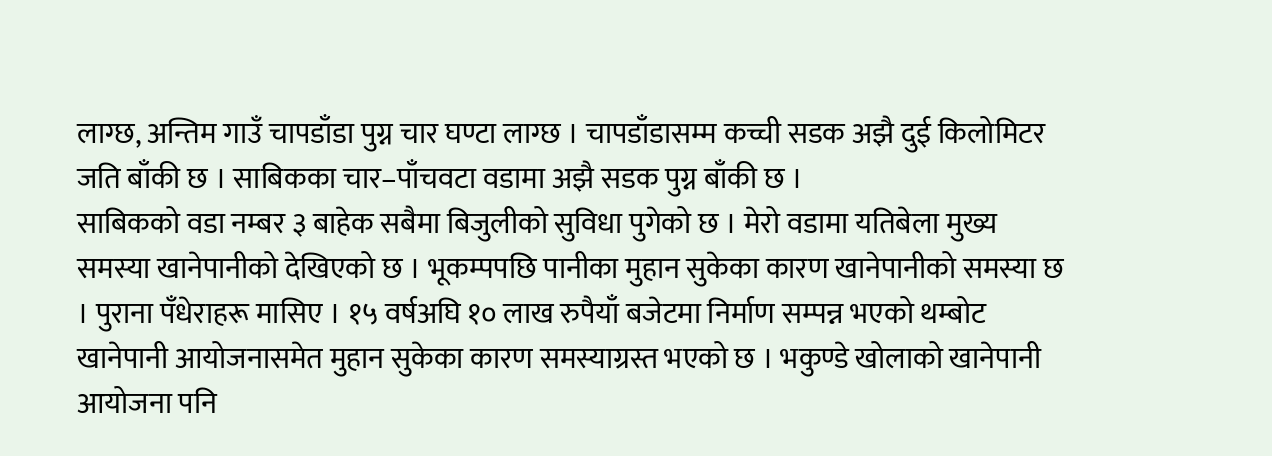लाग्छ, अन्तिम गाउँ चापडाँडा पुग्न चार घण्टा लाग्छ । चापडाँडासम्म कच्ची सडक अझै दुई किलोमिटर जति बाँकी छ । साबिकका चार–पाँचवटा वडामा अझै सडक पुग्न बाँकी छ ।
साबिकको वडा नम्बर ३ बाहेक सबैमा बिजुलीको सुविधा पुगेको छ । मेरो वडामा यतिबेला मुख्य समस्या खानेपानीको देखिएको छ । भूकम्पपछि पानीका मुहान सुकेका कारण खानेपानीको समस्या छ । पुराना पँधेराहरू मासिए । १५ वर्षअघि १० लाख रुपैयाँ बजेटमा निर्माण सम्पन्न भएको थम्बोट खानेपानी आयोजनासमेत मुहान सुकेका कारण समस्याग्रस्त भएको छ । भकुण्डे खोलाको खानेपानी आयोजना पनि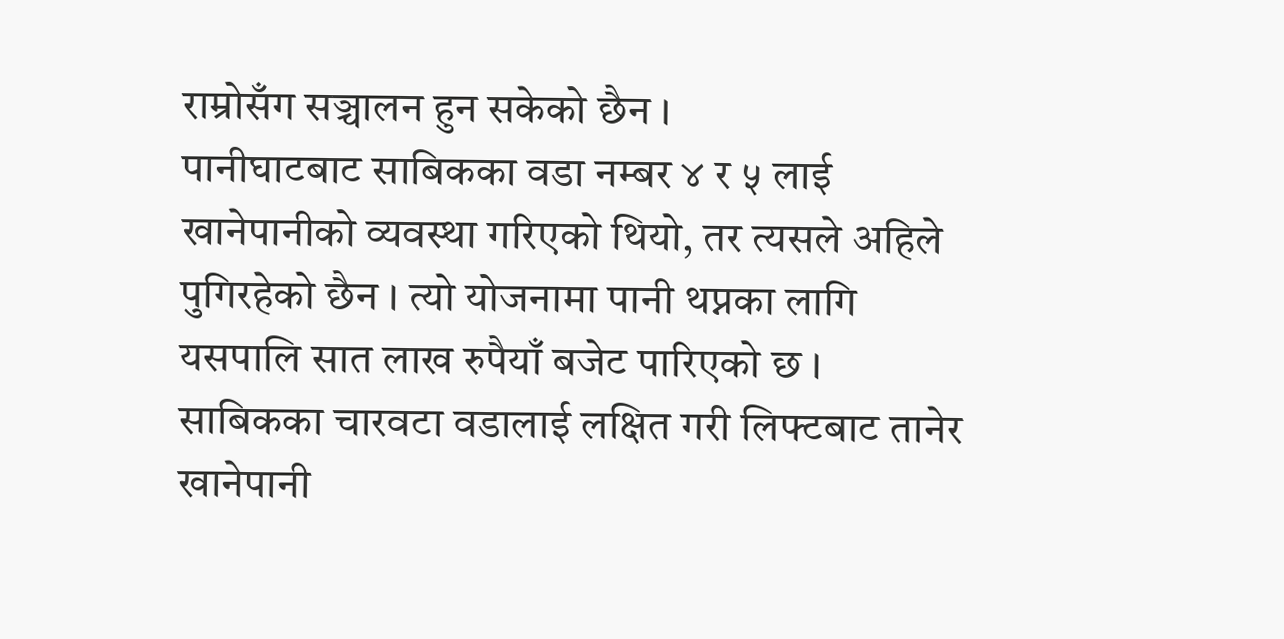राम्रोसँग सञ्चालन हुन सकेको छैन ।
पानीघाटबाट साबिकका वडा नम्बर ४ र ५ लाई खानेपानीको व्यवस्था गरिएको थियो, तर त्यसले अहिले पुगिरहेको छैन । त्यो योजनामा पानी थप्नका लागि यसपालि सात लाख रुपैयाँ बजेट पारिएको छ । साबिकका चारवटा वडालाई लक्षित गरी लिफ्टबाट तानेर खानेपानी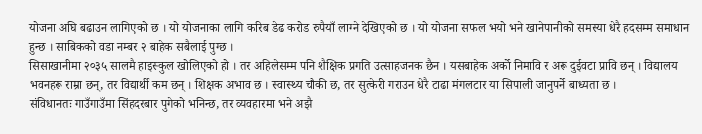योजना अघि बढाउन लागिएको छ । यो योजनाका लागि करिब डेढ करोड रुपैयाँ लाग्ने देखिएको छ । यो योजना सफल भयो भने खानेपानीको समस्या धेरै हदसम्म समाधान हुन्छ । साबिकको वडा नम्बर २ बाहेक सबैलाई पुग्छ ।
सिसाखानीमा २०३५ सालमै हाइस्कुल खोलिएको हो । तर अहिलेसम्म पनि शैक्षिक प्रगति उत्साहजनक छैन । यसबाहेक अर्को निमावि र अरू दुईवटा प्रावि छन् । विद्यालय भवनहरू राम्रा छन्, तर विद्यार्थी कम छन् । शिक्षक अभाव छ । स्वास्थ्य चौकी छ, तर सुत्केरी गराउन धेरै टाढा मंगलटार या सिपाली जानुपर्ने बाध्यता छ ।
संविधानतः गाउँगाउँमा सिंहदरबार पुगेको भनिन्छ, तर व्यवहारमा भने अझै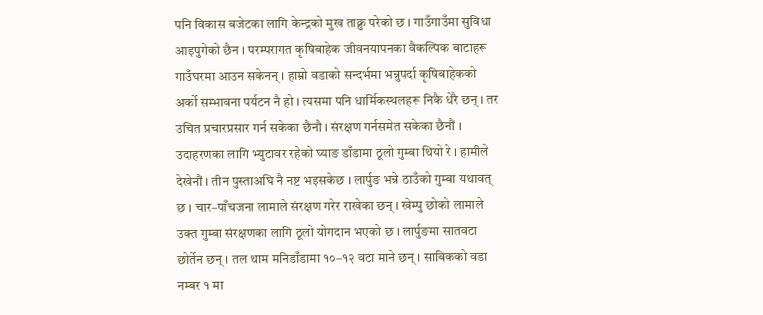पनि विकास बजेटका लागि केन्द्रको मुख ताक्नु परेको छ । गाउँगाउँमा सुविधा आइपुगेको छैन । परम्परागत कृषिबाहेक जीवनयापनका वैकल्पिक बाटाहरू गाउँघरमा आउन सकेनन् । हाम्रो वडाको सन्दर्भमा भन्नुपर्दा कृषिबाहेकको अर्को सम्भावना पर्यटन नै हो । त्यसमा पनि धार्मिकस्थलहरू निकै धेरै छन् । तर उचित प्रचारप्रसार गर्न सकेका छैनौ । संरक्षण गर्नसमेत सकेका छैनौं ।
उदाहरणका लागि भ्युटावर रहेको घ्याङ डाँडामा ठूलो गुम्बा थियो रे । हामीले देखेनौं । तीन पुस्ताअघि नै नष्ट भइसकेछ । लार्पुङ भन्ने ठाउँको गुम्बा यथावत् छ । चार–पाँचजना लामाले संरक्षण गरेर राखेका छन् । खेम्पु छोको लामाले उक्त गुम्बा संरक्षणका लागि ठूलो योगदान भएको छ । लार्पुङमा सातवटा छोर्तेन छन् । तल थाम मनिडाँडामा १०–१२ वटा माने छन् । साबिकको वडा नम्बर १ मा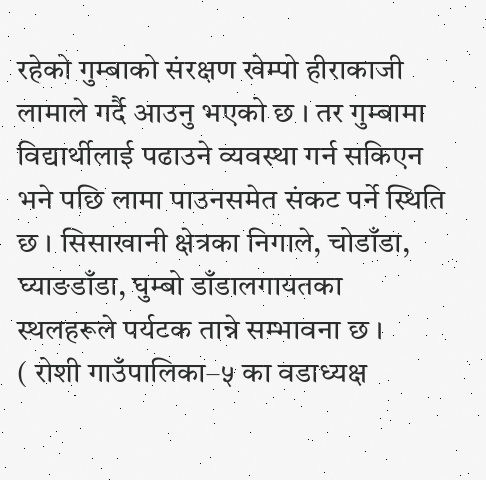रहेको गुम्बाको संरक्षण खेम्पो हीराकाजी लामाले गर्दै आउनु भएको छ । तर गुम्बामा विद्यार्थीलाई पढाउने व्यवस्था गर्न सकिएन भने पछि लामा पाउनसमेत संकट पर्ने स्थिति छ । सिसाखानी क्षेत्रका निगाले, चोडाँडा, घ्याङडाँडा, घुम्बो डाँडालगायतका स्थलहरूले पर्यटक तान्ने सम्भावना छ ।
( रोशी गाउँपालिका–५ का वडाध्यक्ष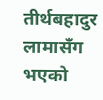तीर्थबहादुर लामासँग भएको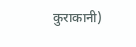कुराकानी)